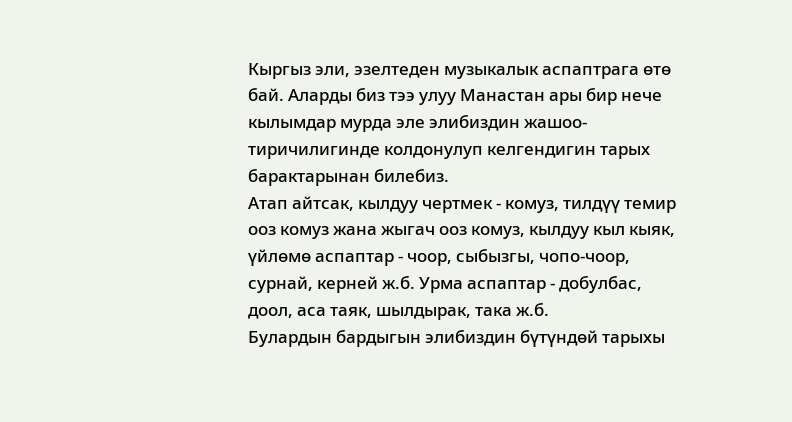Кыргыз эли, эзелтеден музыкалык аспаптрага өтө бай. Аларды биз тээ улуу Манастан ары бир нече кылымдар мурда эле элибиздин жашоо-тиричилигинде колдонулуп келгендигин тарых барактарынан билебиз.
Атап айтсак, кылдуу чертмек - комуз, тилдүү темир ооз комуз жана жыгач ооз комуз, кылдуу кыл кыяк, үйлөмө аспаптар - чоор, сыбызгы, чопо-чоор, сурнай, керней ж.б. Урма аспаптар - добулбас, доол, аса таяк, шылдырак, така ж.б.
Булардын бардыгын элибиздин бүтүндөй тарыхы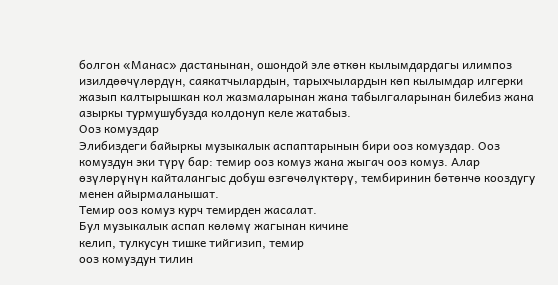болгон «Манас» дастанынан, ошондой эле өткөн кылымдардагы илимпоз изилдөөчүлөрдүн, саякатчылардын, тарыхчылардын көп кылымдар илгерки жазып калтырышкан кол жазмаларынан жана табылгаларынан билебиз жана азыркы турмушубузда колдонуп келе жатабыз.
Ооз комуздар
Элибиздеги байыркы музыкалык аспаптарынын бири ооз комуздар. Ооз комуздун эки түрү бар: темир ооз комуз жана жыгач ооз комуз. Алар өзүлөрүнүн кайталангыс добуш өзгөчөлүктөрү, тембиринин бөтөнчө кооздугу менен айырмаланышат.
Темир ооз комуз курч темирден жасалат.
Бул музыкалык аспап көлөмү жагынан кичине
келип, тулкусун тишке тийгизип, темир
ооз комуздун тилин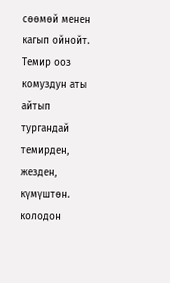сөөмөй менен кагып ойнойт.
Темир ооз комуздун аты айтып тургандай темирден, жезден, күмүштөн.
колодон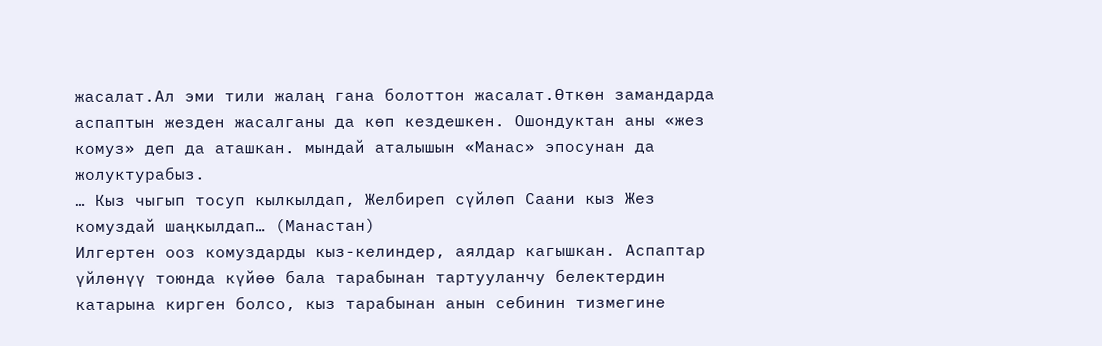жасалат.Ал эми тили жалаң гана болоттон жасалат.Өткөн замандарда аспаптын жезден жасалганы да көп кездешкен. Ошондуктан аны «жез комуз» деп да аташкан. мындай аталышын «Манас» эпосунан да жолуктурабыз.
… Кыз чыгып тосуп кылкылдап, Желбиреп сүйлөп Саани кыз Жез комуздай шаңкылдап… (Манастан)
Илгертен ооз комуздарды кыз-келиндер, аялдар кагышкан. Аспаптар үйлөнүү тоюнда күйөө бала тарабынан тартууланчу белектердин катарына кирген болсо, кыз тарабынан анын себинин тизмегине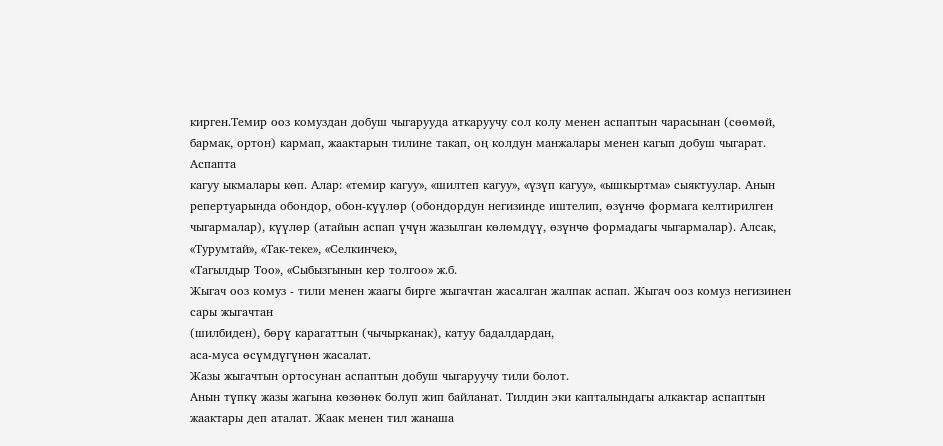кирген.Темир ооз комуздан добуш чыгарууда аткаруучу сол колу менен аспаптын чарасынан (сөөмөй, бармак, ортон) кармап, жаактарын тилине такап, оң колдун манжалары менен кагып добуш чыгарат. Аспапта
кагуу ыкмалары көп. Алар: «темир кагуу», «шилтеп кагуу», «үзүп кагуу», «ышкыртма» сыяктуулар. Анын репертуарында обондор, обон-күүлөр (обондордун негизинде иштелип, өзүнчө формага келтирилген чыгармалар), күүлөр (атайын аспап үчүн жазылган көлөмдүү, өзүнчө формадагы чыгармалар). Алсак, «Турумтай», «Так-теке», «Селкинчек»,
«Тагылдыр Тоо», «Сыбызгынын кер толгоо» ж.б.
Жыгач ооз комуз - тили менен жаагы бирге жыгачтан жасалган жалпак аспап. Жыгач ооз комуз негизинен сары жыгачтан
(шилбиден), бөрү карагаттын (чычырканак), катуу бадалдардан,
аса-муса өсүмдүгүнөн жасалат.
Жазы жыгачтын ортосунан аспаптын добуш чыгаруучу тили болот.
Анын түпкү жазы жагына көзөнөк болуп жип байланат. Тилдин эки капталындагы алкактар аспаптын жаактары деп аталат. Жаак менен тил жанаша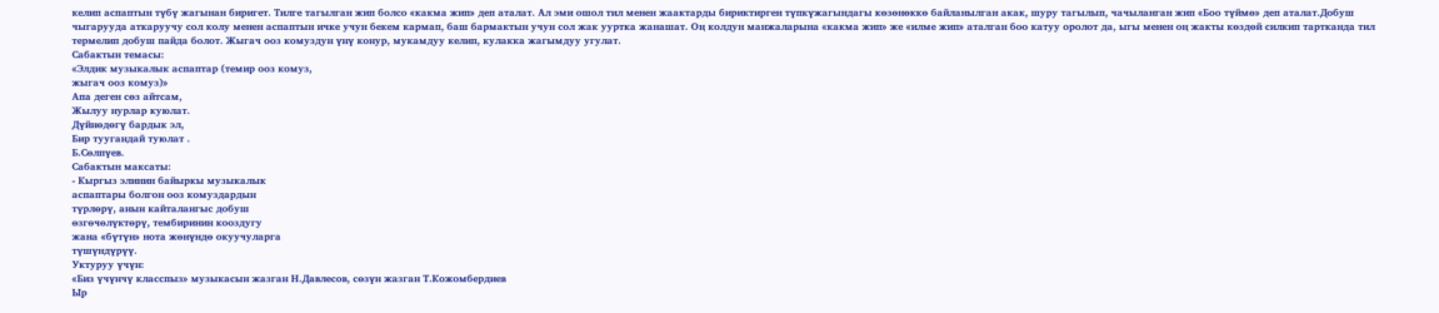келип аспаптын түбү жагынан биригет. Тилге тагылган жип болсо «какма жип» деп аталат. Ал эми ошол тил менен жаактарды бириктирген түпкүжагындагы көзөнөккө байланылган акак, шуру тагылып, чачыланган жип «Боо түймө» деп аталат.Добуш чыгарууда аткаруучу сол колу менен аспаптын ичке учун бекем кармап, баш бармактын учун сол жак ууртка жанашат. Оң колдун манжаларына «какма жип» же «илме жип» аталган боо катуу оролот да, ыгы менен оң жакты көздөй силкип тартканда тил термелип добуш пайда болот. Жыгач ооз комуздун үнү конур, мукамдуу келип, кулакка жагымдуу угулат.
Сабактын темасы:
«Элдик музыкалык аспаптар (темир ооз комуз,
жыгач ооз комуз)»
Апа деген сөз айтсам,
Жылуу нурлар куюлат.
Дүйнөдөгү бардык эл,
Бир туугандай туюлат .
Б.Сөлпүев.
Сабактын максаты:
- Кыргыз элинин байыркы музыкалык
аспаптары болгон ооз комуздардын
түрлөрү, анын кайталангыс добуш
өзгөчөлүктөрү, тембиринин кооздугу
жана «бүтүн» нота жөнүндө окуучуларга
түшүндүрүү.
Уктуруу үчүн:
«Биз үчүнчү класспыз» музыкасын жазган Н.Давлесов, сөзүн жазган Т.Кожомбердиев
Ыр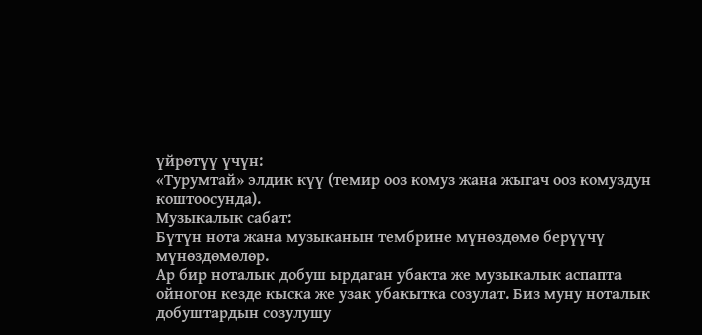үйрөтүү үчүн:
«Турумтай» элдик күү (темир ооз комуз жана жыгач ооз комуздун коштоосунда).
Музыкалык сабат:
Бүтүн нота жана музыканын тембрине мүнөздөмө берүүчү мүнөздөмөлөр.
Ар бир ноталык добуш ырдаган убакта же музыкалык аспапта
ойногон кезде кыска же узак убакытка созулат. Биз муну ноталык
добуштардын созулушу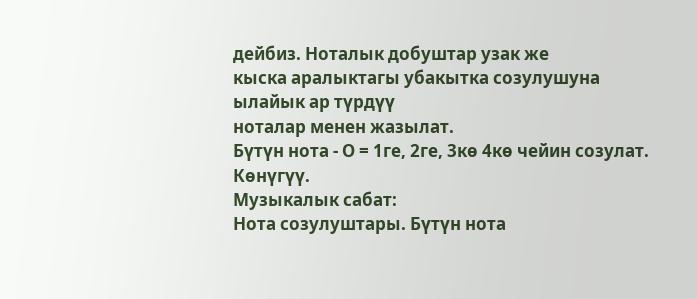дейбиз. Ноталык добуштар узак же
кыска аралыктагы убакытка созулушуна ылайык ар түрдүү
ноталар менен жазылат.
Бүтүн нота - О = 1ге, 2ге, 3кө 4кө чейин созулат.
Көнүгүү.
Музыкалык сабат:
Нота созулуштары. Бүтүн нота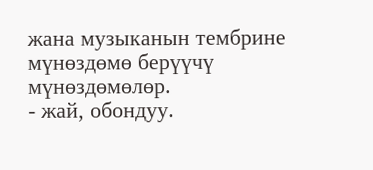жана музыканын тембрине мүнөздөмө берүүчү мүнөздөмөлөр.
- жай, обондуу.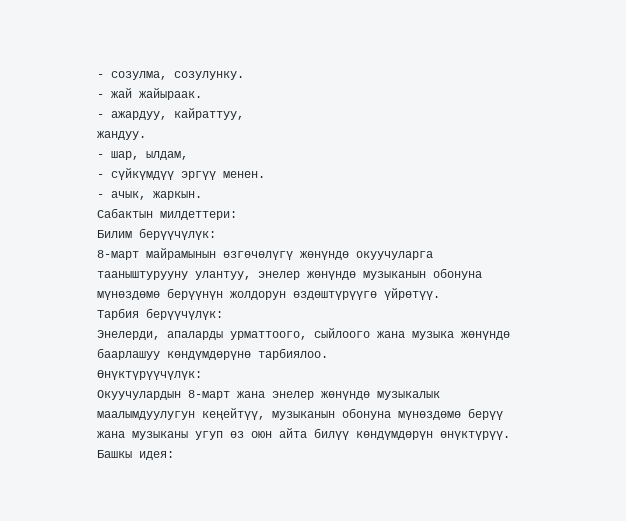- созулма, созулунку.
- жай жайыраак.
- ажардуу, кайраттуу,
жандуу.
- шар, ылдам,
- сүйкүмдүү эргүү менен.
- ачык, жаркын.
Сабактын милдеттери:
Билим берүүчүлүк:
8-март майрамынын өзгөчөлүгү жөнүндө окуучуларга
тааныштурууну улантуу, энелер жөнүндө музыканын обонуна
мүнөздөмө берүүнүн жолдорун өздөштүрүүгө үйрөтүү.
Тарбия берүүчүлүк:
Энелерди, апаларды урматтоого, сыйлоого жана музыка жөнүндө
баарлашуу көндүмдөрүнө тарбиялоо.
Өнүктүрүүчүлүк:
Окуучулардын 8-март жана энелер жөнүндө музыкалык
маалымдуулугун кеңейтүү, музыканын обонуна мүнөздөмө берүү
жана музыканы угуп өз оюн айта билүү көндүмдөрүн өнүктүрүү.
Башкы идея: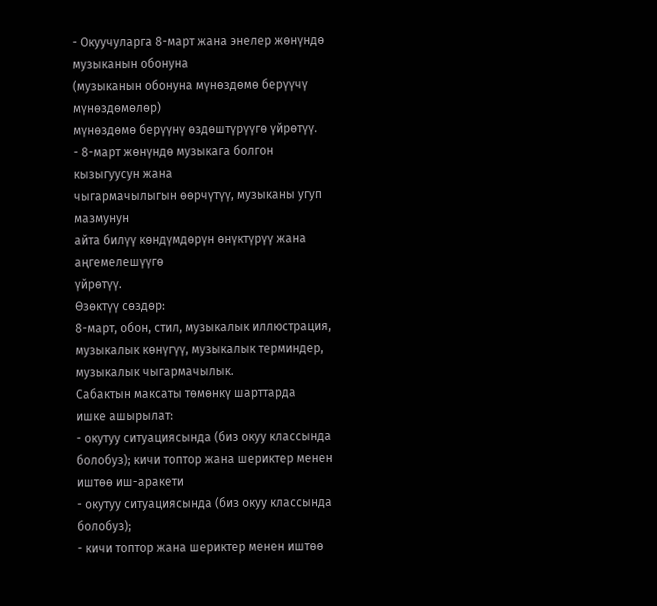- Окуучуларга 8-март жана энелер жөнүндө музыканын обонуна
(музыканын обонуна мүнөздөмө берүүчү мүнөздөмөлөр)
мүнөздөмө берүүнү өздөштүрүүгө үйрөтүү.
- 8-март жөнүндө музыкага болгон кызыгуусун жана
чыгармачылыгын өөрчүтүү, музыканы угуп мазмунун
айта билүү көндүмдөрүн өнүктүрүү жана аңгемелешүүгө
үйрөтүү.
Өзөктүү сөздөр:
8-март, обон, стил, музыкалык иллюстрация, музыкалык көнүгүү, музыкалык терминдер, музыкалык чыгармачылык.
Сабактын максаты төмөнкү шарттарда
ишке ашырылат:
- окутуу ситуациясында (биз окуу классында болобуз); кичи топтор жана шериктер менен иштөө иш-аракети
- окутуу ситуациясында (биз окуу классында болобуз);
- кичи топтор жана шериктер менен иштөө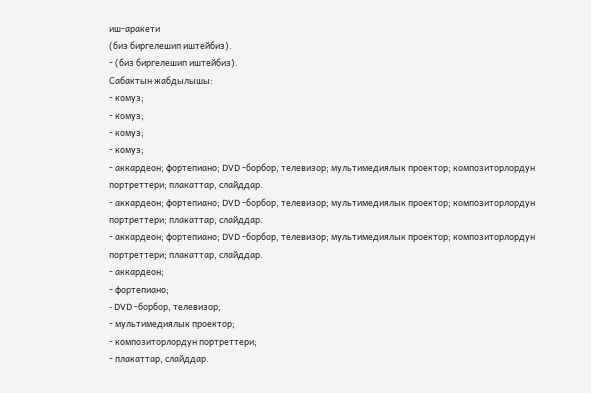иш-аракети
(биз биргелешип иштейбиз).
- (биз биргелешип иштейбиз).
Сабактын жабдылышы:
- комуз;
- комуз;
- комуз;
- комуз;
- аккардеон; фортепиано; DVD -борбор, телевизор; мультимедиялык проектор; композиторлордун портреттери; плакаттар, слайддар.
- аккардеон; фортепиано; DVD -борбор, телевизор; мультимедиялык проектор; композиторлордун портреттери; плакаттар, слайддар.
- аккардеон; фортепиано; DVD -борбор, телевизор; мультимедиялык проектор; композиторлордун портреттери; плакаттар, слайддар.
- аккардеон;
- фортепиано;
- DVD -борбор, телевизор;
- мультимедиялык проектор;
- композиторлордун портреттери;
- плакаттар, слайддар.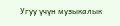Угуу үчүн музыкалык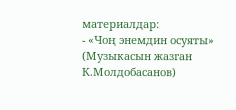материалдар:
- «Чоң энемдин осуяты» (Музыкасын жазган
К.Молдобасанов)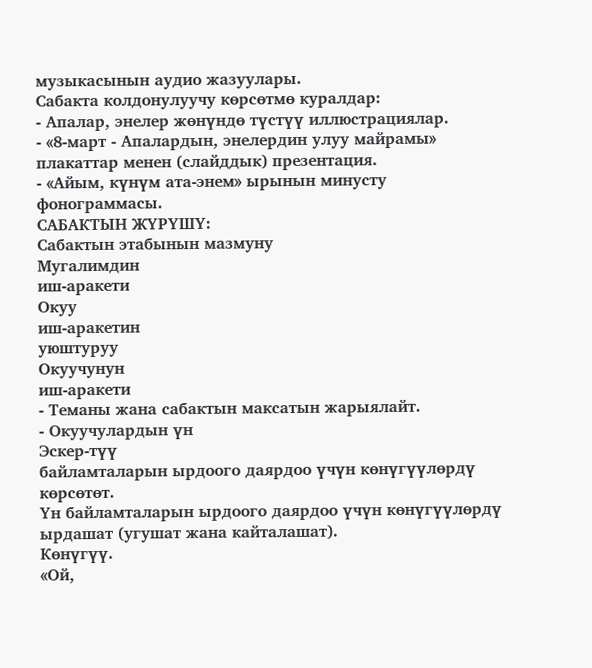музыкасынын аудио жазуулары.
Сабакта колдонулуучу көрсөтмө куралдар:
- Апалар, энелер жөнүндө түстүү иллюстрациялар.
- «8-март - Апалардын, энелердин улуу майрамы»
плакаттар менен (слайддык) презентация.
- «Айым, күнүм ата-энем» ырынын минусту
фонограммасы.
САБАКТЫН ЖҮРҮШҮ:
Сабактын этабынын мазмуну
Мугалимдин
иш-аракети
Окуу
иш-аракетин
уюштуруу
Окуучунун
иш-аракети
- Теманы жана сабактын максатын жарыялайт.
- Окуучулардын үн
Эскер-түү
байламталарын ырдоого даярдоо үчүн көнүгүүлөрдү көрсөтөт.
Үн байламталарын ырдоого даярдоо үчүн көнүгүүлөрдү ырдашат (угушат жана кайталашат).
Көнүгүү.
«Ой,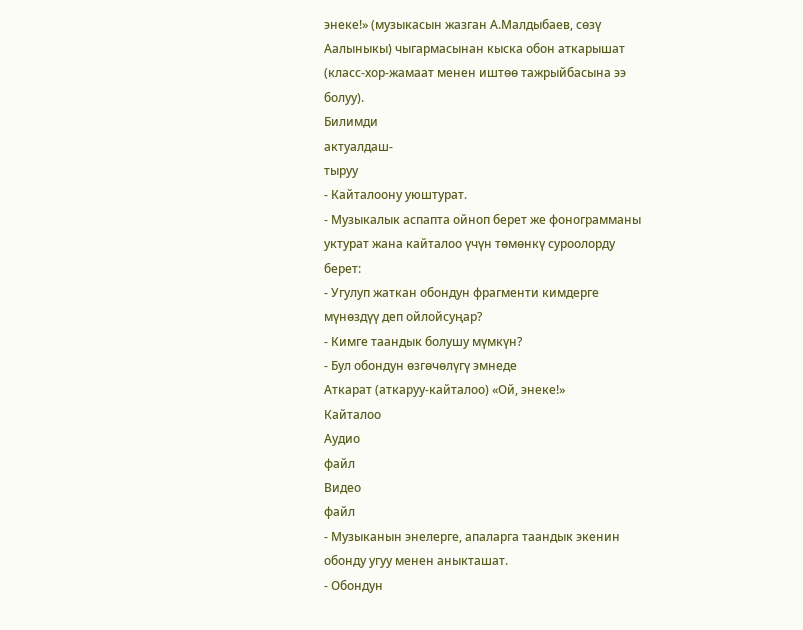энеке!» (музыкасын жазган А.Малдыбаев, сөзү Аалыныкы) чыгармасынан кыска обон аткарышат (класс-хор-жамаат менен иштөө тажрыйбасына ээ болуу).
Билимди
актуалдаш-
тыруу
- Кайталоону уюштурат.
- Музыкалык аспапта ойноп берет же фонограмманы уктурат жана кайталоо үчүн төмөнкү суроолорду берет:
- Угулуп жаткан обондун фрагменти кимдерге мүнөздүү деп ойлойсуңар?
- Кимге таандык болушу мүмкүн?
- Бул обондун өзгөчөлүгү эмнеде
Аткарат (аткаруу-кайталоо) «Ой, энеке!»
Кайталоо
Аудио
файл
Видео
файл
- Музыканын энелерге, апаларга таандык экенин обонду угуу менен аныкташат.
- Обондун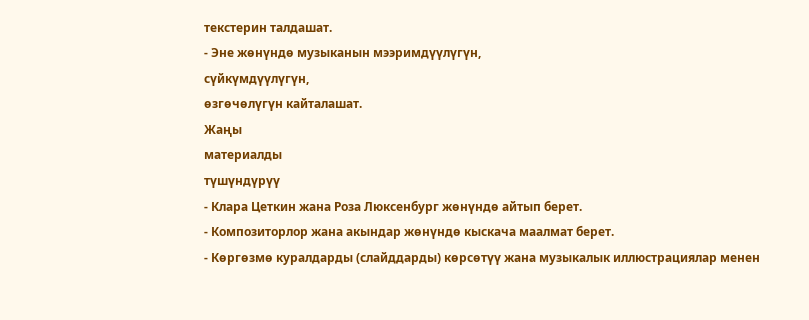текстерин талдашат.
- Эне жөнүндө музыканын мээримдүүлүгүн,
сүйкүмдүүлүгүн,
өзгөчөлүгүн кайталашат.
Жаңы
материалды
түшүндүрүү
- Клара Цеткин жана Роза Люксенбург жөнүндө айтып берет.
- Композиторлор жана акындар жөнүндө кыскача маалмат берет.
- Көргөзмө куралдарды (слайддарды) көрсөтүү жана музыкалык иллюстрациялар менен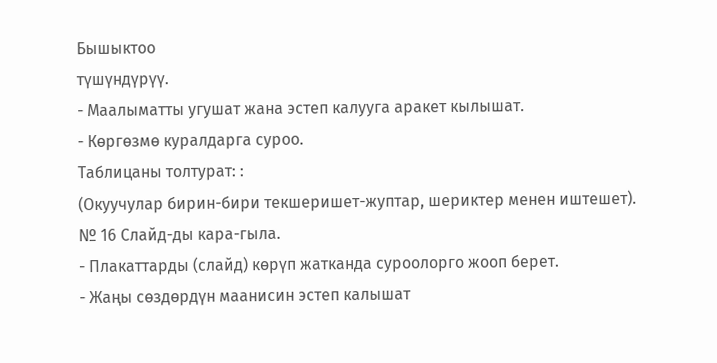Бышыктоо
түшүндүрүү.
- Маалыматты угушат жана эстеп калууга аракет кылышат.
- Көргөзмө куралдарга суроо.
Таблицаны толтурат: :
(Окуучулар бирин-бири текшеришет-жуптар, шериктер менен иштешет).
№ 16 Слайд-ды кара-гыла.
- Плакаттарды (слайд) көрүп жатканда суроолорго жооп берет.
- Жаңы сөздөрдүн маанисин эстеп калышат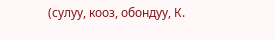(сулуу, кооз, обондуу, К.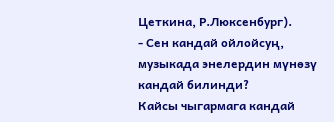Цеткина, Р.Люксенбург).
- Сен кандай ойлойсуң, музыкада энелердин мүнөзү кандай билинди?
Кайсы чыгармага кандай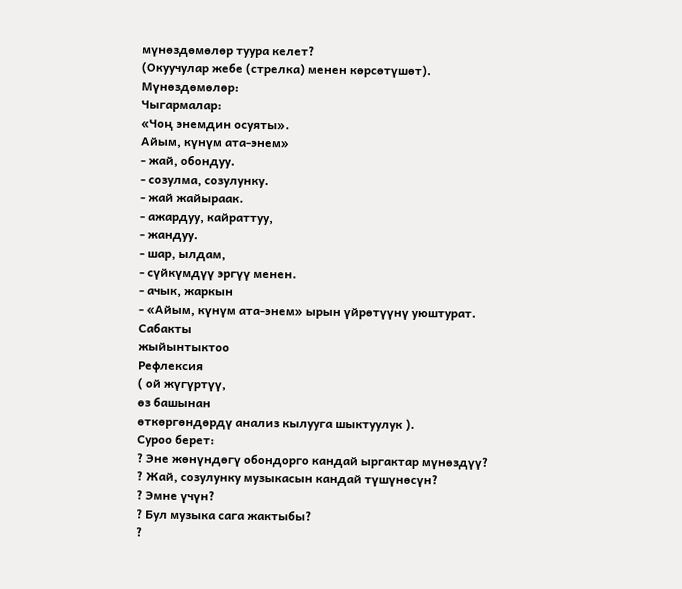мүнөздөмөлөр туура келет?
(Окуучулар жебе (стрелка) менен көрсөтүшөт).
Мүнөздөмөлөр:
Чыгармалар:
«Чоң энемдин осуяты».
Айым, күнүм ата-энем»
- жай, обондуу.
- созулма, созулунку.
- жай жайыраак.
- ажардуу, кайраттуу,
- жандуу.
- шар, ылдам,
- сүйкүмдүү эргүү менен.
- ачык, жаркын
- «Айым, күнүм ата-энем» ырын үйрөтүүнү уюштурат.
Сабакты
жыйынтыктоо
Рефлексия
( ой жүгүртүү,
өз башынан
өткөргөндөрдү анализ кылууга шыктуулук ).
Суроо берет:
? Эне жөнүндөгү обондорго кандай ыргактар мүнөздүү?
? Жай, созулунку музыкасын кандай түшүнөсүн?
? Эмне үчүн?
? Бул музыка сага жактыбы?
?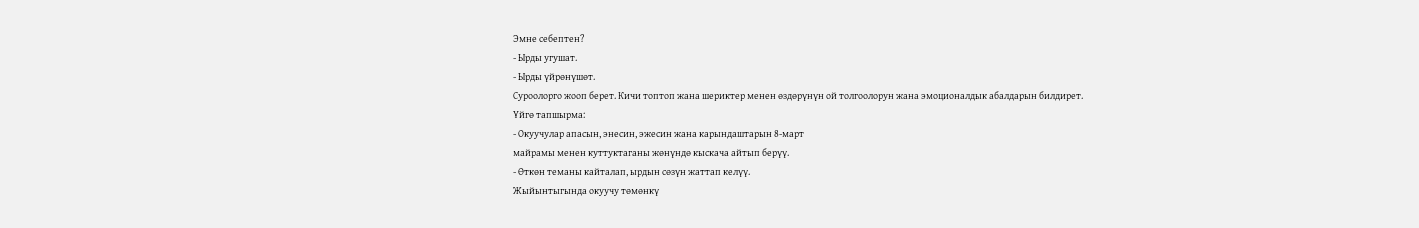Эмне себептен?
- Ырды угушат.
- Ырды үйрөнүшөт.
Суроолорго жооп берет. Кичи топтоп жана шериктер менен өздөрүнүн ой толгоолорун жана эмоционалдык абалдарын билдирет.
Үйгө тапшырма:
- Окуучулар апасын, энесин, эжесин жана карындаштарын 8-март
майрамы менен куттуктаганы жөнүндө кыскача айтып берүү.
- Өткөн теманы кайталап, ырдын сөзүн жаттап келүү.
Жыйынтыгында окуучу төмөнкү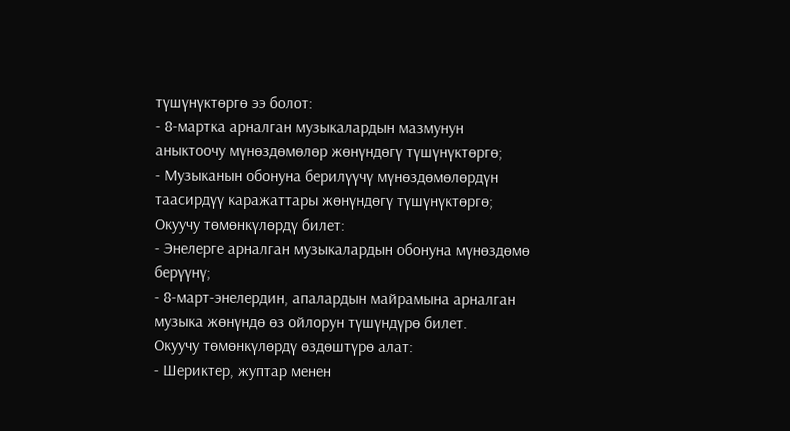түшүнүктөргө ээ болот:
- 8-мартка арналган музыкалардын мазмунун аныктоочу мүнөздөмөлөр жөнүндөгү түшүнүктөргө;
- Музыканын обонуна берилүүчү мүнөздөмөлөрдүн таасирдүү каражаттары жөнүндөгү түшүнүктөргө;
Окуучу төмөнкүлөрдү билет:
- Энелерге арналган музыкалардын обонуна мүнөздөмө берүүнү;
- 8-март-энелердин, апалардын майрамына арналган музыка жөнүндө өз ойлорун түшүндүрө билет.
Окуучу төмөнкүлөрдү өздөштүрө алат:
- Шериктер, жуптар менен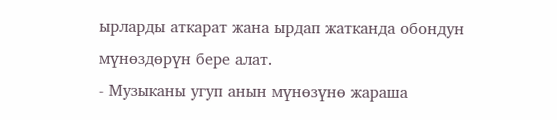ырларды аткарат жана ырдап жатканда обондун мүнөздөрүн бере алат.
- Музыканы угуп анын мүнөзүнө жараша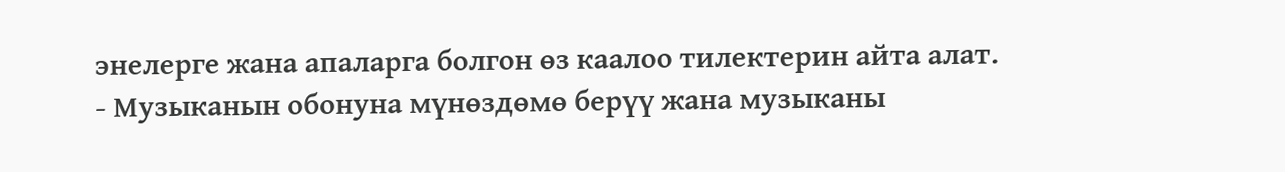энелерге жана апаларга болгон өз каалоо тилектерин айта алат.
- Музыканын обонуна мүнөздөмө берүү жана музыканы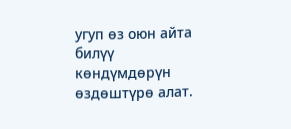угуп өз оюн айта билүү көндүмдөрүн өздөштүрө алат.